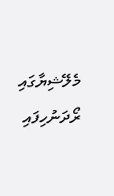މެލޭޝިޔާގައި ރޯދަނުހިފައި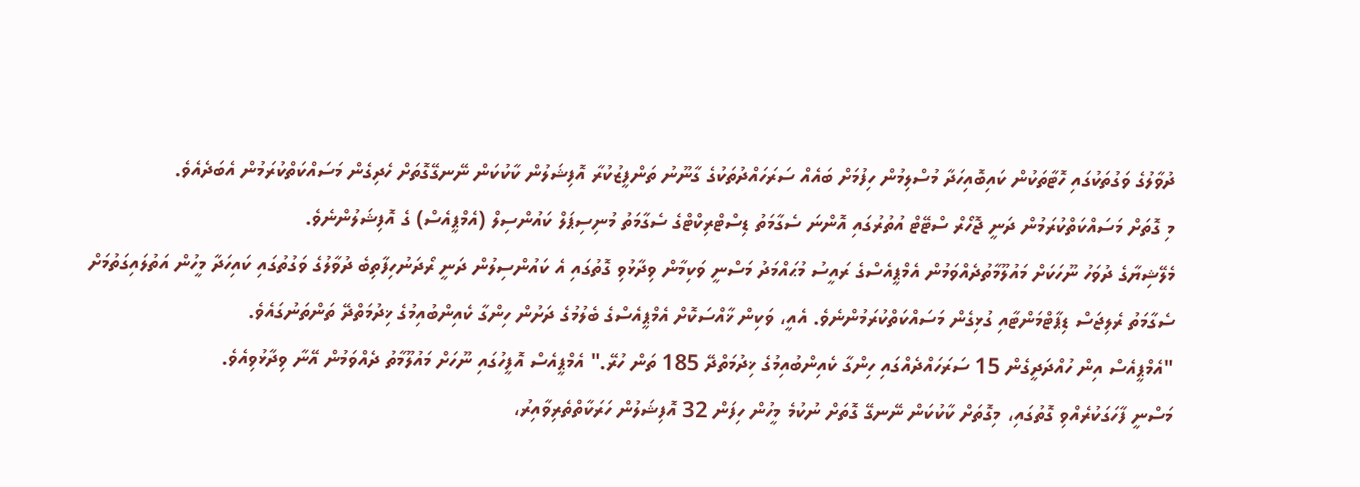ދުވާލުގެ ވަގުތަކުގައި ހޮޓާތަކުން ކައިބޮއިހަދާ މުސްލިމުން ހިފުމަށް ބައެއް ސަރަހައްދުތަކުގެ ގާނޫނު ތަންފީޒުކުރާ އޮފިޝަލުން ކާކުކަން ނޭނގޭގޮތަށް ހެދިގެން މަސައްކަތްކުރަމުން އެބަދެއެވެ.
މި ގޮތަށް މަސައްކަތްކުރަމުން ދަނީ ޖޮހޯރް ސްޓޭޓް އުތުރުގައި އޮންނަ ސެގާމަތު ޑިސްޓްރިކްޓްގެ ސެގާމަތު މުނިސިޕަލް ކައުންސިލް (އެމްޕީއެސް) ގެ އޮފިޝަލުންނެވެ.
މެލޭޝިޔާގެ ދުވަހު ނޫހަކަށް މައުލޫމާތުދެއްވަމުން އެމްޕީއެސްގެ ރައީސު މުޙައްމަދު މަސްނީ ވަކިމާން ވިދާޅުވި ގޮތުގައި އެ ކައުންސިލުން ދަނީ ރޯދަނުހިފާތިބެ ދުވާލުގެ ވަގުތުގައި ކައިހަދާ މީހުން އަތުލައިގަތުމަށް ސެގާމަތު ރެލިޖަސް ޑިޕާޓްމަންޓާއި ގުޅިގެން މަސައްކަތްކުރަމުންނެވެ. އެއީ، ވަކިން ޚާއްސަކޮށް އެމްޕީއެސްގެ ބެލުމުގެ ދަށުން ހިންގާ ކެއިންބުއިމުގެ ޚިދުމަތްދޭ ތަންތަނުގައެވެ.
"އެމްޕީއެސް އިން ހުއްދަދީގެން 15 ސަރަހައްދެއްގައި ހިންގާ ކެއިންބުއިމުގެ ޚިދުމަތްދޭ 185 ތަން ހުރޭ." އެމްޕީއެސް އޮފީހުގައި ނޫހަށް މައުލޫމާތު ދެއްވަމުން އޭނާ ވިދާޅުވިއެވެ.
މަސްނީ ފާހަގަކުރެއްވި ގޮތުގައި، މިގޮތަށް ކާކުކަން ނޭނގޭ ގޮތަށް ނުކުމެ މީހުން ހިފަން 32 އޮފިޝަލުން ހަރަކާތްތެރިވާއިރު،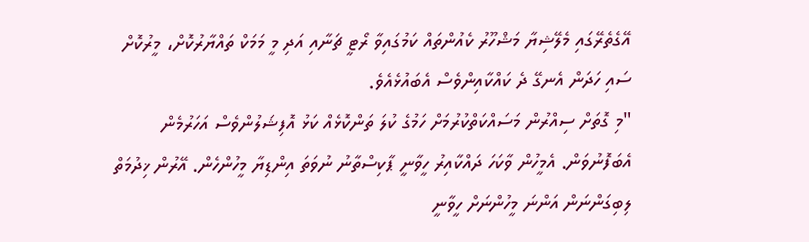އޭގެތެރޭގައި މެލޭޝިޔާ މަޝްހޫރު ކެއުންތައް ކަމުގައިވާ ރޯޓީ ޗަނާއި އަދި މީ މަމަކް ތައްޔާރުކޮށް، މީރުކޮށް ސައި ހަދަން އެނގޭ ދެ ކައްކާއިންވެސް އެބައުޅެއެވެ.
"މި ގޮތަށް ސިއްރުން މަސައްކަތްކުރުމަށް ހަމުގެ ކުލަ ތަންކޮޅެއް ކަޅު އޮފިޝަލުންވެސް އަހަރުމެން އެބަފޮނުވަން. އެމީހުން ވާކަހަ ދައްކާއިރު ހީވާނީ ޕާކިސްތާނު ނުވަތަ އިންޑިޔާ މީހުންހެން. އޭރުން ޚިދުމަތް ލިބިގަންނަން އަންނަ މީހުންނަށް ހީވާނީ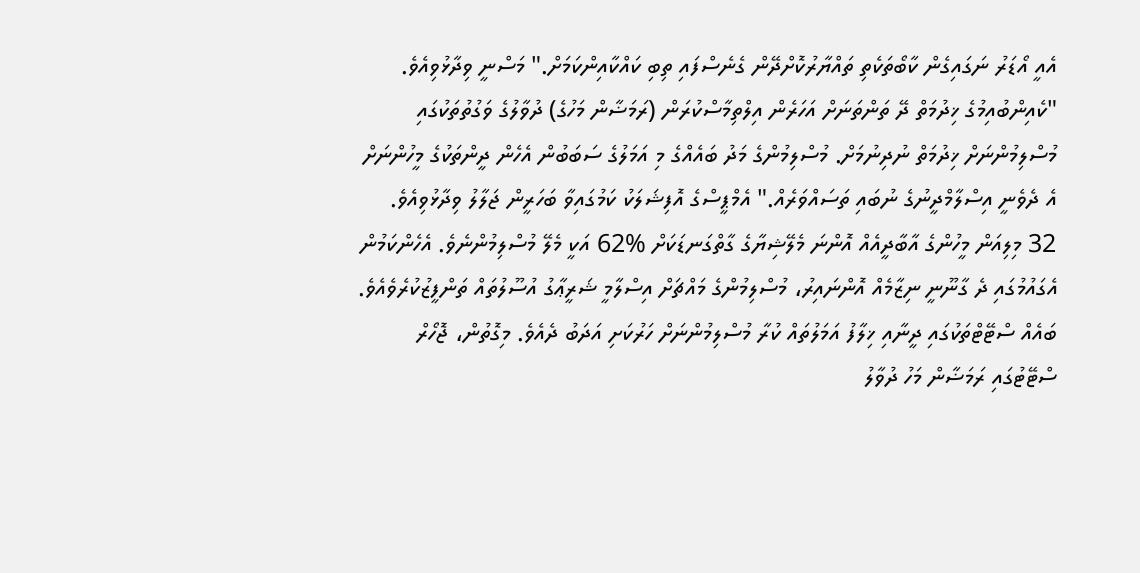އެއީ އޯޑަރު ނަގައިގެން ކާބޯތަކެތި ތައްޔާރުކޮށްދޭން ގެނެސްފައި ތިބި ކައްކާއިންކަމަށް." މަސްނީ ވިދާޅުވިއެވެ.
"ކެއިންބުއިމުގެ ޚިދުމަތް ދޭ ތަންތަނަށް އަހަރެން އިލްތިމާސްކުރަން (ރަމަޟާން މަހުގެ) ދުވާލުގެ ވަގުތުތަކުގައި މުސްލިމުންނަށް ޚިދުމަތް ނުދިނުމަށް. މުސްލިމުންގެ މަދު ބައެއްގެ މި އަމަލުގެ ސަބަބުން އެހެން ދީންތަކުގެ މީހުންނަށް އެ ދެވެނީ އިސްލާމްދީނުގެ ނުބައި ތަސައްވަރެއް." އެމްޕީސްގެ އޮފިޝަލަކު ކަމުގައިވާ ބަހަރީން ޖަލާލު ވިދާޅުވިއެވެ.
32 މިލިއަން މީހުންގެ އާބާދީއެއް އޮންނަ މެލޭޝިޔާގެ ގާތްގަނޑަކަށް %62 އަކީ މެލޭ މުސްލިމުންނެވެ. އެހެންކަމުން އެގައުމުގައި ދެ ގާނޫނީ ނިޒާމެއް އޮންނައިރު، މުސްލިމުންގެ މައްޗަށް އިސްލާމީ ޝަރީޢާގު އުސޫލުތައް ތަންފީޒުކުރެވެއެވެ.
ބައެއް ސްޓޭޓްތަކުގައި ދީނާއި ޚިލާފު އަމަލުތައް ކުރާ މުސްލިމުންނަށް ހަރުކަށި އަދަބު ދެއެވެ. މިގޮތުން، ޖޮހޯރް ސްޓޭޓުގައި ރަމަޟާން މަހު ދުވާލު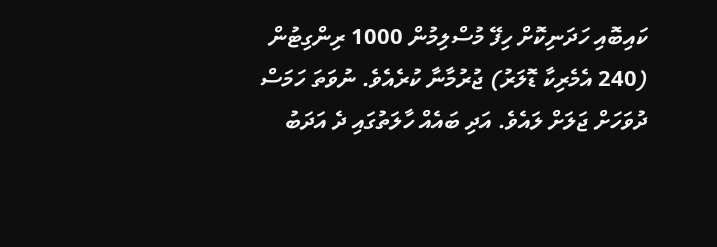ކައިބޮއި ހަދަނިކޮށް ހިފޭ މުސްލިމުން 1000 ރިންގިޓުން (240 އެމެރިކާ ޑޮލަރު) ޖުރުމާނާ ކުރެއެވެ. ނުވަތަ ހަމަސް ދުވަހަށް ޖަލަށް ލައެވެ. އަދި ބައެއް ހާލަތުގައި ދެ އަދަބު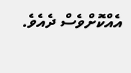އެއްކޮށްވެސް ދެއެވެ.